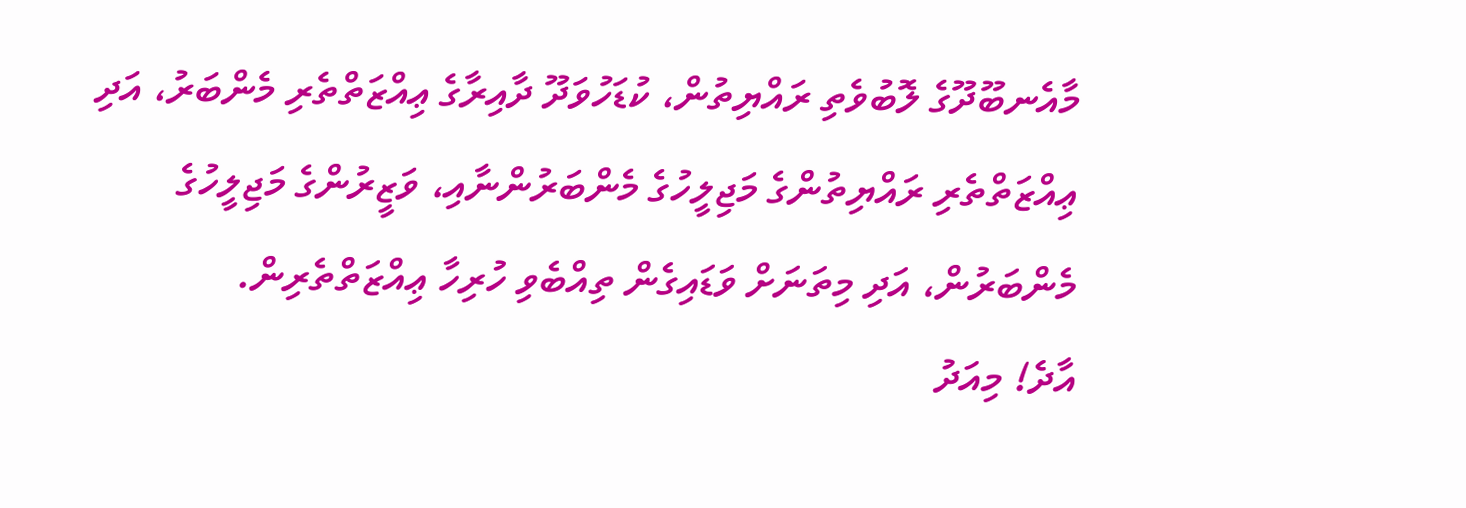މާއެނބޫދޫގެ ލޮބުވެތި ރައްޔިތުން، ކުޑަހުވަދޫ ދާއިރާގެ ޢިއްޒަތްތެރި މެންބަރު، އަދި ޢިއްޒަތްތެރި ރައްޔިތުންގެ މަޖިލީހުގެ މެންބަރުންނާއި، ވަޒީރުންގެ މަޖިލީހުގެ މެންބަރުން، އަދި މިތަނަށް ވަޑައިގެން ތިއްބެވި ހުރިހާ ޢިއްޒަތްތެރިން.
އާދެ! މިއަދު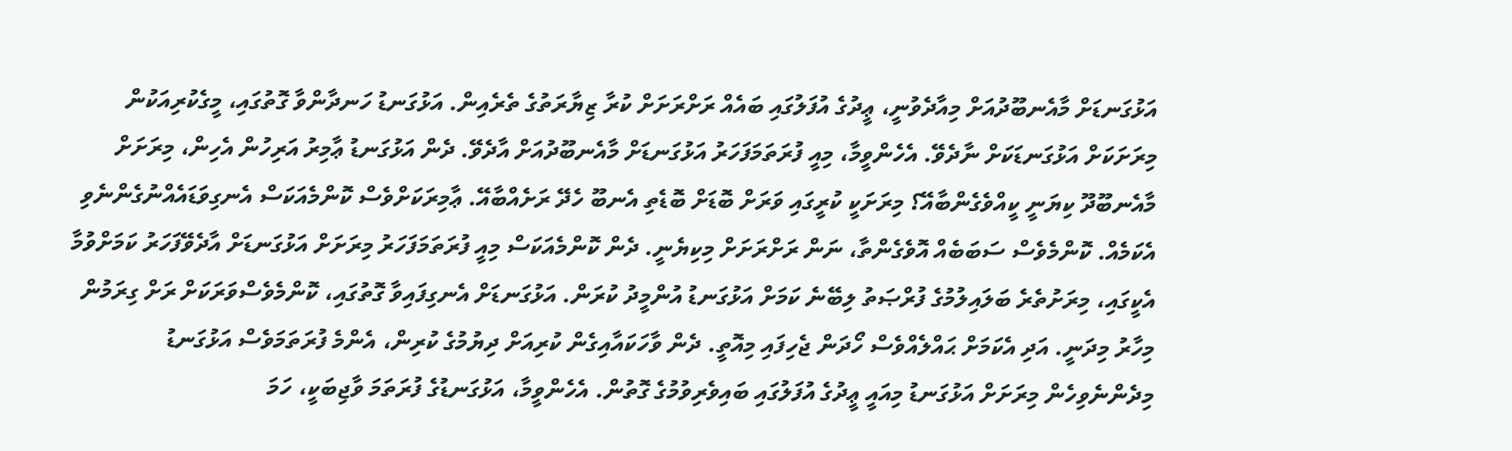އަޅުގަނޑަށް މާއެނބޫދުއަށް މިއާދެވުނީ، ޢީދުގެ އުފަލުގައި ބައެއް ރަށްރަށަށް ކުރާ ޒިޔާރަތުގެ ތެރެއިން. އަޅުގަނޑު ހަނދާންވާ ގޮތުގައި، މީގެކުރިއަކުން މިރަށަކަށް އަޅުގަނޑަކަށް ނާދެވޭ. އެހެންވީމާ، މިއީ ފުރަތަމަފަހަރު އަޅުގަނޑަށް މާއެނބޫދުއަށް އާދެވޭ. ދެން އަޅުގަނޑު ޢާމިރު އަރިހުން އެހިން، މިރަށަށް މާއެނބޫދޫ ކިޔަނީ ކީއްވެގެންބާއޭ؟ މިރަށަކީ ކުރީގައި ވަރަށް ބޮޑަށް ބޮޑެތި އެނބޫ ހެދޭ ރަށެއްބާއޭ. ޢާމިރަކަށްވެސް ކޮންމެއަކަސް އެނގިވަޑައެއްނުގެންނެވި އެކަމެއް. ކޮންމެވެސް ސަބަބެއް އޮވެގެންތާ، ނަން ރަށްރަށަށް މިކިޔެނީ. ދެން ކޮންމެއަކަސް މިއީ ފުރަތަމަފަހަރު މިރަށަށް އަޅުގަނޑަށް އާދެވޭފަހަރު ކަމަށްވުމާ އެކީގައި، މިރަށުތެރެ ބަލައިލުމުގެ ފުރްޞަތު ލިބޭނެ ކަމަށް އަޅުގަނޑު އުންމީދު ކުރަން. އަޅުގަނޑަށް އެނގިފައިވާ ގޮތުގައި، ކޮންމެވެސްވަރަކަށް ރަށް ގިރަމުން މިހާރު މިދަނީ. އަދި އެކަމަށް ޙައްލެއްވެސް ހޯދަން ޖެހިފައި މިއޮތީ. ދެން ވާހަކައާއިގެން ކުރިއަށް ދިޔުމުގެ ކުރިން، އެންމެ ފުރަތަމަވެސް އަޅުގަނޑު މިދެންނެވިހެން މިރަށަށް އަޅުގަނޑު މިއައީ ޢީދުގެ އުފަލުގައި ބައިވެރިވުމުގެ ގޮތުން. އެހެންވީމާ، އަޅުގަނޑުގެ ފުރަތަމަ ވާޖިބަކީ، ހަމަ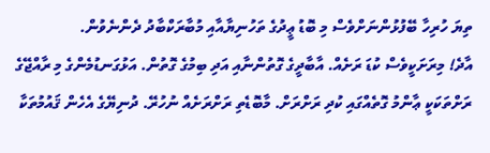ތިޔަ ހުރިހާ ބޭފުޅުންނަށްވެސް މި ބޮޑު ޢީދުގެ ތަހުނިޔާއާއި މުބާރަކްބާދު ދެންނެވުން.
އާދެ! މިރަށަކީވެސް ކުޑަ ރަށެއް. އާބާދީގެ ގޮތުންނާއި އަދި ބިމުގެ ގޮތުން. އަޅުގަނޑުމެންގެ މި ރާއްޖޭގެ ރަށްތަކަކީ ޢާންމު ގޮތެއްގައި ކުދި ރަށްރަށް. މާބޮޑެތި ރަށްރަށެއް ނުހުރޭ. ދުނިޔޭގެ އެހެން ޤައުމުތަކާ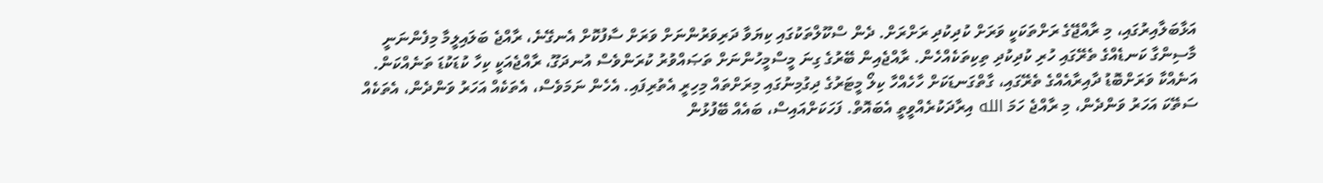އަޅާބަލާއިރުގައި، މި ރާއްޖޭގެ ރަށްތަކަކީ ވަރަށް ކުދިކުދި ރަށްރަށް. ދެން ސްކޫލްތަކުގައި ކިޔަވާ ދަރިވަރުންނަށް ވަރަށް ސާފުކޮށް އެނގޭނެ، ރާއްޖެ ބަލައިލީމާ މިފެންނަނީ މާސިންގާ ކަނޑެއްގެ ތެރޭގައި ހުރި ކުދިކުދި ތިކިތަކެއްހެން. ރާއްޖެއިން ބޭރުގެ ގިނަ މީސްމީހުންނަށް ތަޞައްވުރު ކުރަންވެސް އުނދަގޫ، ރާއްޖެއަކީ ކިހާ ކުޑަކުޑަ ތަނެއްކަން. އަނެއްކާ ވަރަށްބޮޑު ދާއިރާއެއްގެ ތެރޭގައި، ގާތްގަނޑަކަށް ހާހެއްހާ ކިލޯ މީޓަރުގެ ދިގުމިނުގައި މިރަށްތައް މިހިރީ އެތުރިފައި. އެހެން ނަމަވެސް، އެތަކެއް އަހަރު ވަންދެން، އެތަކެއް ސަތޭކަ އަހަރު ވަންދެން، މި ރާއްޖެ ހަމަ الله އިރާދަކުރެއްވީތީ އެބައޮތް. ފަހަކަށްއައިސް، ބައެއް ބޭފުޅުން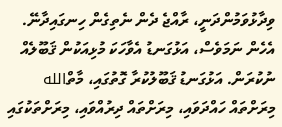ވިދާޅުވަމުންދަނީ، ރާއްޖެ ދެން ނެތިގެން ހިނގައިދާނޭ. އެހެން ނަމަވެސް، އަޅުގަނޑު އެވާހަކަ މުޅިއަކުން ޤަބޫލެއް ނުކުރަން. އަޅުގަނޑު ޤަބޫލުކުރާ ގޮތުގައި، މާތްالله މިރަށްތައް ހައްދަވައި، މިރަށްތައް ދިރުއްވައި، މިރަށްތަކުގައި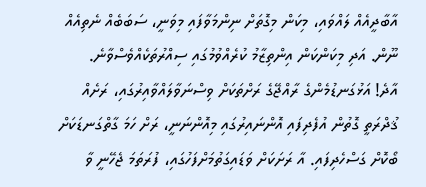އާބާދީއެއް ލައްވައި، މިކަން މިގޮތަށް ނިންމަވާފައި މިވަނީ، ސަބަބެއް ނެތިއެއް ނޫން. އަދި މިކަންކަން އިންތިޒާމު ކުރެއްވުމުގައި ސިއްރުތަކެއްވެސްވާނެ.
އާދެ! އަޅުގަނޑުމެންގެ ރާއްޖޭގެ ރަށްތަކަށް ވިސްނަވާލައްވާއިރުގައި، ރަށެއް ޤުދްރަތީ ގޮތުން އުފެދިފައި އޮންނައިރުގައި މިއޮންނަނީ، ރަށް ހަމަ ގާތްގަނޑަކަށް ބޯކޮށް ގަސްހެދިފައި. އާ ރަށަކަށް ވަޑައިގަތުމަށްފަހުގައި، ފުރަތަމަ ޖެހޭނީ ވާ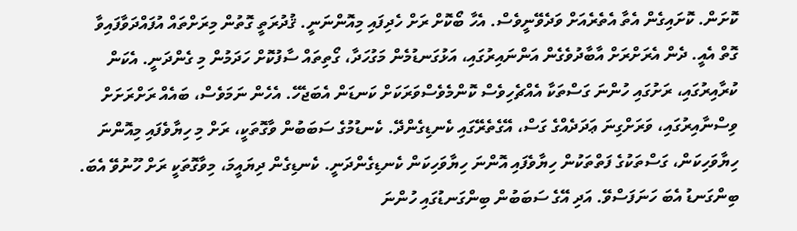ކޮށަން. ކޮށައިގެން އެތާ އެތެރެއަށް ވަދެވޭނީވެސް. އެހާ ބޯކޮށް ރަށް ހެދިފައި މިއޮންނަނީ. ޤުދުރަތީ ގޮތުން މިރަށްތައް އުފައްދަވާފައިވާ ގޮތް އެއީ. ދެން އެރަށްރަށް އާބާދުވެގެން އަންނައިރުގައި، އަޅުގަނޑުމެން މަގުހަދާ، ގޯތިތައް ސާފުކޮށް ހަދަމުން މި ގެންދަނީ. އެކަން ކުރާއިރުގައި، ރަށުގައި ހުންނަ ގަސްތަކާ އެއްޗެހިވެސް ކޮންމެވެސްވަރަކަށް ކަނޑަން އެބަޖެހޭ. އެހެން ނަމަވެސް، ބައެއް ރަށްރަށަށް ވިސްނާއިރުގައި، ވަރަށްގިނަ ޢަދަދެއްގެ ގަސް، އޭގެތެރޭގައި ކެނޑިގެންދޭ. ކެނޑުމުގެ ސަބަބުން ވާގޮތަކީ، ރަށް މި ހިޔާވެފައި މިއޮންނަ ހިޔާވަހިކަން، ގަސްތަކުގެ ފަތްތަކުން ހިޔާވެފައި އޮންނަ ހިޔާވަހިކަން ކެނޑިގެންދަނީ. ކެނޑިގެން ދިޔައީމަ، މިވާގޮތަކީ ރަށް ހޫނުވޭ އެބަ. ބިންގަނޑު އެބަ ހަނަފަސްވޭ. އަދި އޭގެ ސަބަބުން ބިންގަނޑުގައި ހުންނަ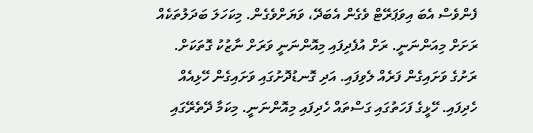ފެންވެސް އެބަ އިވަޕަރޭޓް ވެގެން އެބަދޭ، ވަޔަށްވެގެން. މިކަހަލަ ބަދަލުތަކެއް ރަށަށް މިއަންނަނީ. ރަށް އުފެދިފައި މިއޮންނަނީ ވަރަށް ނާޒުކު ގޮތަކަށް. ރަށުގެ ވަށައިގެން ފަރެއް ލެވިފައި. އަދި ގޮނޑުދޮށުގައި ވަށައިގެން ހޭޅިއެއް ހެދިފައި. ހޭޅީގެ ފަހަތުގައި ގަސްތައް ހެދިފައި މިއޮންނަނީ. މިކަމާ ދޭތެރޭގައި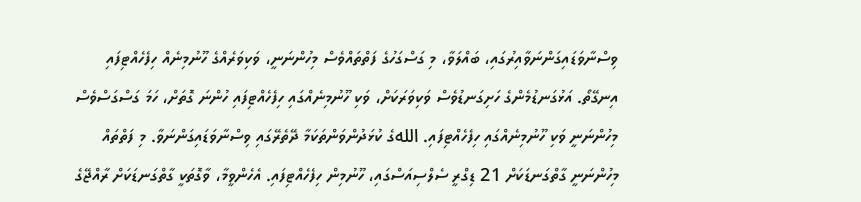ވިސްނާވަޑައިގަންނަވާއިރުގައި، ބައްލަވާ، މި ގަސްގަހުގެ ފަތްތައްވެސް މިހުންނަނީ، ވަކިވަރެއްގެ ހޫނުމިނެއް ހިފެހެއްޓިފައި އިނގޭތޯ. އަޅުގަނޑުމެންގެ ހަށިގަނޑުވެސް ވަކިވަރަކަށް، ވަކި ހޫނުމިނެއްގައި ހިފެހެއްޓިފައި ހުންނަ ގޮތަށް، ހަމަ ގަސްގަސްވެސް މިހުންނަނީ ވަކި ހޫނުމިނެއްގައި ހިފެހެއްޓިފައި. اللهގެ ކުޅަދުންވަންތަކަމާ ދޭތެރޭގައި ވިސްނާވަޑައިގަންނަވާ. މި ފަތްތައް މިހުންނަނީ ގާތްގަނޑަކަށް 21 ޑިގްރީ ސެލްސިއަސްގައި، ހޫނުމިން ހިފެހެއްޓިފައި. އެހެންވީމާ، ވާގޮތަކީ ގާތްގަނޑަކަށް ރާއްޖޭގެ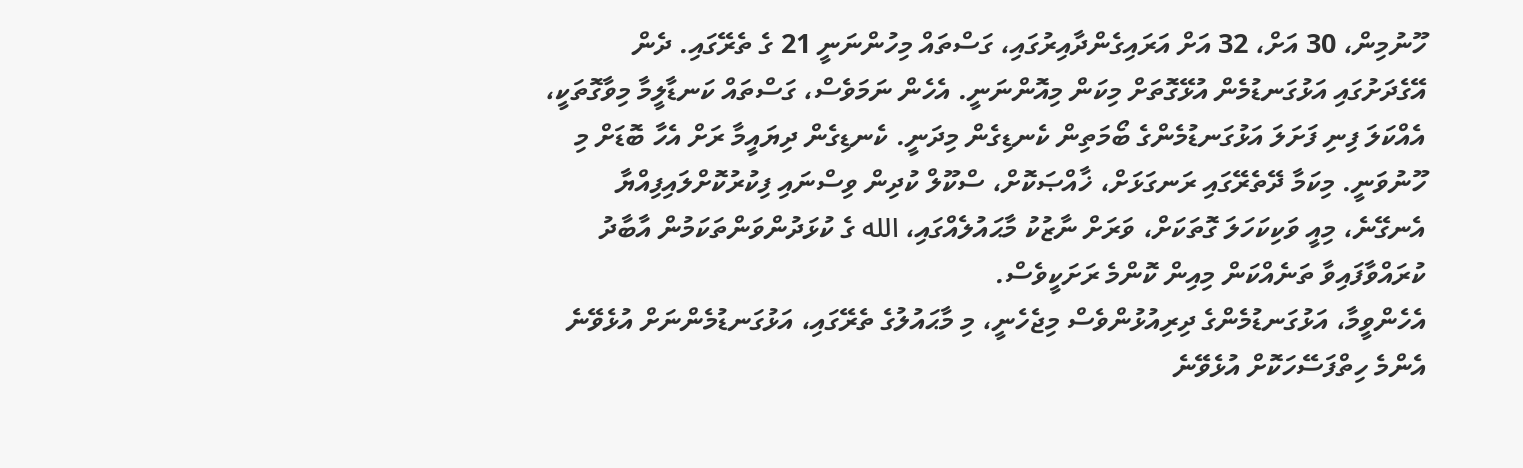ހޫނުމިން، 30 އަށް، 32 އަށް އަރައިގެންދާއިރުގައި، ގަސްތައް މިހުންނަނީ 21 ގެ ތެރޭގައި. ދެން އޭގެދަށުގައި އަޅުގަނޑުމެން އުޅޭގޮތަށް މިކަން މިއޮންނަނީ. އެހެން ނަމަވެސް، ގަސްތައް ކަނޑާލީމާ މިވާގޮތަކީ، އެއްކަލަ ފިނި ފަށަލަ އަޅުގަނޑުމެންގެ ބޯމަތިން ކެނޑިގެން މިދަނީ. ކެނޑިގެން ދިޔައީމާ ރަށް އެހާ ބޮޑަށް މި ހޫނުވަނީ. މިކަމާ ދޭތެރޭގައި ރަނގަޅަށް، ޚާއްޞަކޮށް، ސްކޫލް ކުދިން ވިސްނައި ފިކުރުކޮށްލައިފިއްޔާ އެނގޭނެ، މިއީ ވަކިކަހަލަ ގޮތަކަށް، ވަރަށް ނާޒުކު މާޙައުލެއްގައި، الله ގެ ކުޅަދުންވަންތަކަމުން އާބާދު ކުރައްވާފައިވާ ތަނެއްކަން މިއިން ކޮންމެ ރަށަކީވެސް.
އެހެންވީމާ، އަޅުގަނޑުމެންގެ ދިރިއުޅުންވެސް މިޖެހެނީ، މި މާޙައުލުގެ ތެރޭގައި، އަޅުގަނޑުމެންނަށް އުޅެވޭނެ އެންމެ ހިތްފަސޭހަކޮށް އުޅެވޭނެ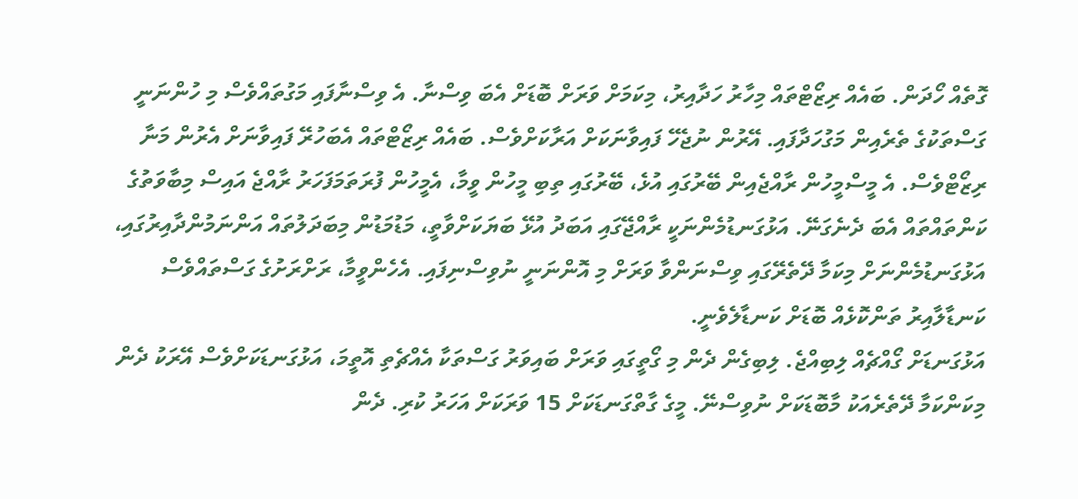ގޮތެއް ހޯދަން. ބައެއް ރިޒޯޓްތައް މިހާރު ހަދާއިރު، މިކަމަށް ވަރަށް ބޮޑަށް އެބަ ވިސްނާ. އެ ވިސްނާފައި މަގުތައްވެސް މި ހުންނަނީ ގަސްތަކުގެ ތެރެއިން މަގުހަދާފައި. އޭރުން ނުޖެހޭ ފައިވާނަކަށް އަރާކަށްވެސް. ބައެއް ރިޒޯޓްތައް އެބަހުރޭ ފައިވާނަށް އެރުން މަނާ ރިޒޯޓްވެސް. އެ މީސްމީހުން ރާއްޖެއިން ބޭރުގައި އުޅެ، ބޭރުގައި ތިބި މީހުން ވީމާ، އެމީހުން ފުރަތަމަފަހަރު ރާއްޖެ އައިސް މިބާވަތުގެ ކަންތައްތައް އެބަ ދެނެގަނޭ. އަޅުގަނޑުމެންނަކީ ރާއްޖޭގައި އަބަދު އުޅޭ ބަޔަކަށްވާތީ، މަޑުމަޑުން މިބަދަލުތައް އަންނަމުންދާއިރުގައި، އަޅުގަނޑުމެންނަށް މިކަމާ ދޭތެރޭގައި ވިސްނަންވާ ވަރަށް މި އޮންނަނީ ނުވިސްނިފައި. އެހެންވީމާ، ރަށްރަށުގެ ގަސްތައްވެސް ކަނޑާލާއިރު ތަންކޮޅެއް ބޮޑަށް ކަނޑާލެވެނީ.
އަޅުގަނޑަށް ގޯއްޗެއް ލިބިއްޖެ. ލިބިގެން ދެން މި ގޯތީގައި ވަރަށް ބައިވަރު ގަސްތަކާ އެއްޗެތި އޮތީމަ، އަޅުގަނޑަކަށްވެސް އޭރަކު ދެން މިކަންކަމާ ދޭތެރެއަކު މާބޮޑަކަށް ނުވިސްނޭ. މީގެ ގާތްގަނޑަކަށް 15 ވަރަކަށް އަހަރު ކުރި. ދެން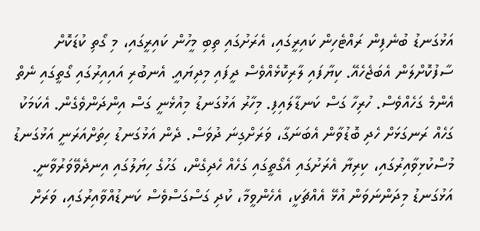އަޅުގަނޑު ބުނެފިން ރައްޓެހިން ކައިރީގައި، އެރަށުގައި ތިބި މީހުން ކައިރީގައި، މި ގޯތި ކުޑަކޮށް ސާފުކޮށްލަން އެބަޖެހެއޭ. ކިޔާފައި ލާރިކޮޅެއްވެސް ދީފައި މިދިޔައީ. އެނބުރި އައިއިރުގައި ގޯތީގައި ނެތް އެންމެ ގަހެއްވެސް. ހުރިހާ ގަސް ކަނޑާލައިފި. މިހާރު އަޅުގަނޑު މިއުޅެނީ ގަސް އިންދަންވެގެން. އެކަމަކު ގަހެއް ރަނގަޅަށް ހެދި ބޮޑުވާން އެބަނަގާ، ވަރަށްގިނަ ދުވަސް. ދެން އަޅުގަނޑު ހިތަށްއަރަނީ އަޅުގަނޑު މުސްކުޅިވާއިރުގައި، ކިރިޔާ އެރަށުގައި އެގޯތީގައި ގަހެއް ހެދިގެން، ގަހުގެ ހިޔަލުގައި އިނދެވޭވަރުވާނީ. އަޅުގަނޑު މިދަންނަވަން އުޅޭ އެއްޗަކީ، އެހެންވީމާ، ކުދި ގަސްގަސްވެސް ކަނޑުއްވާއިރުގައި، ވަރަށް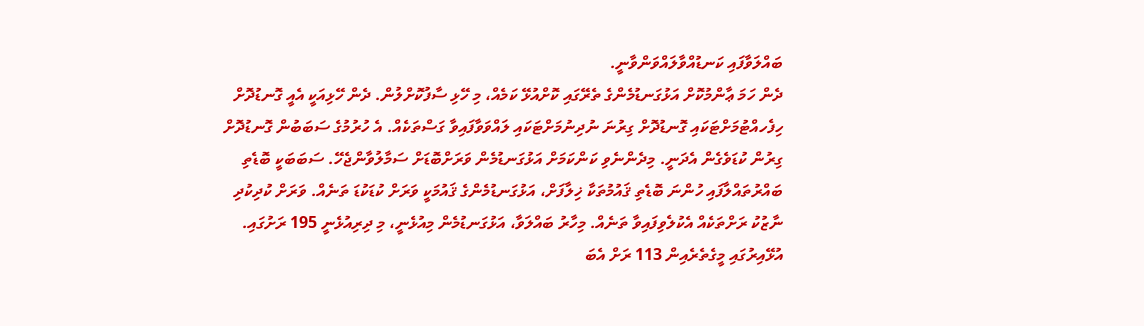ބައްލަވާފައި ކަނޑުއްވާލައްވަންވާނީ.
ދެން ހަމަ ޢާންމުކޮށް އަޅުގަނޑުމެންގެ ތެރޭގައި ކޮށްއުޅޭ ކަމެއް، މި ހޭޅި ސާފުކޮށްލުން. ދެން ހޭޅިއަކީ އެއީ ގޮނޑުދޮށް ހިފެހއްޓުމަށްޓަކައި ގޮނޑުދޮށް ގިރުނަ ނުދިނުމަށްޓަކައި ލައްވަވާފައިވާ ގަސްތަކެއް. އެ ހުރުމުގެ ސަބަބުން ގޮނޑުދޮށް ގިރުން ކުޑަވެގެން އެދަނީ. މިދެންނެވި ކަންކަމަށް އަޅުގަނޑުމެން ވަރަށްބޮޑަށް ސަމާލުވާންޖެހޭ. ސަބަބަކީ ބޮޑެތި ބައްރުތައްލާފައި ހުންނަ ބޮޑެތި ޤައުމުތަކާ ޚިލާފަށް، އަޅުގަނޑުމެންގެ ޤައުމަކީ ވަރަށް ކުޑަކުޑަ ތަނެއް. ވަރަށް ކުދިކުދި ނާޒުކު ރަށްތަކެއް އެކުލެވިފައިވާ ތަނެއް. މިހާރު ބައްލަވާ، އަޅުގަނޑުމެން މިއުޅެނީ، މި ދިރިއުޅެނީ 195 ރަށުގައި. އުޅޭއިރުގައި މީގެތެރެއިން 113 ރަށް އެބަ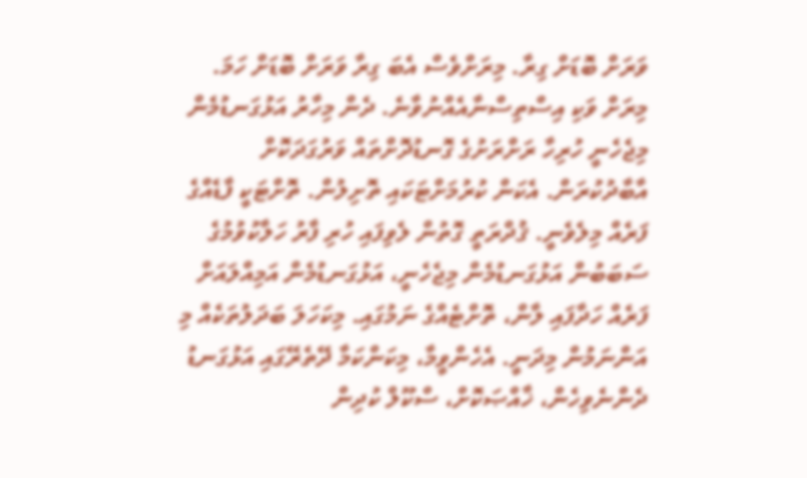ވަރަށް ބޮޑަށް ގިރާ. މިރަށްވެސް އެބަ ގިރާ ވަރަށް ބޮޑަށް ހަމަ. މިރަށް ވަކި އިސްތިސްނާއެއްނުވާނެ. ދެން މިހާރު އަޅުގަނޑުމެން މިޖެހެނީ ހުރިހާ ރަށްރަށުގެ ގޮނޑުދޮށްތައް ވަރުގަދަކޮށް އާބާދުކުރަން. އެކަން ކުރުމަށްޓަކައި ތޮށިލުން. ތޮށްޓަކީ ފާޑެއްގެ ފަރެއް މިލެވެނީ. ޤުދްރަތީ ގޮތުން ލެވިފައި ހުރި ފާރު ހަލާކުވުމުގެ ސަބަބުން އަޅުގަނޑުމެން މިޖެހެނީ، އަޅުގަނޑުމެން އަމިއްލައަށް ފަރެއް ހަދާފައި ލާން، ތޮށްޓެއްގެ ނަމުގައި. މިކަހަލަ ބަދަލުތަކެއް މި އަންނަމުން މިދަނީ. އެހެންވީމާ، މިކަންކަމާ ދޭތެރޭގައި އަޅުގަނޑު ދެންނެވިހެން، ޚާއްޞަކޮށް، ސްކޫލް ކުދިން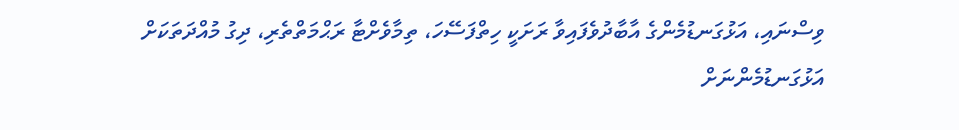ވިސްނައި، އަޅުގަނޑުމެންގެ އާބާދުވެފައިވާ ރަށަކީ ހިތްފަސޭހަ، ތިމާވެށްޓާ ރަޙްމަތްތެރި، ދިގު މުއްދަތަކަށް އަޅުގަނޑުމެންނަށް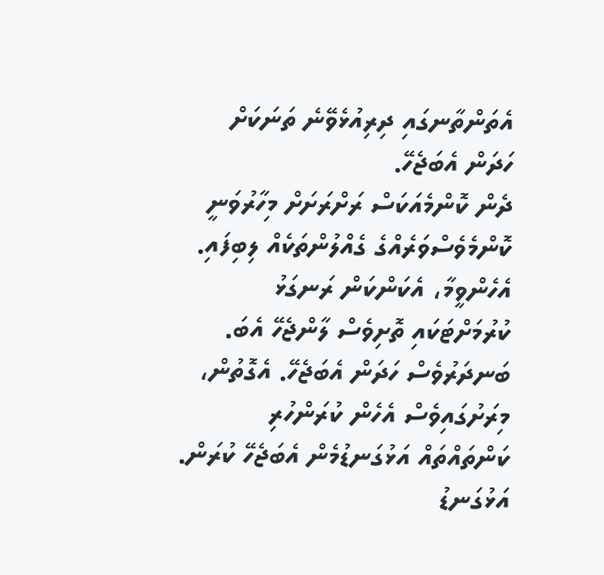އެތަންތާނގައި ދިރިއުޅެވޭނެ ތަނަކަށް ހަދަން އެބަޖެހޭ.
ދެން ކޮންމެއަކަސް ރަށްރަށަށް މިހާރުވަނީ ކޮންމެވެސްވަރެއްގެ ގެއްލުންތަކެއް ލިބިފައި. އެހެންވީމާ، އެކަންކަން ރަނގަޅު ކުރުމަށްޓަކައި ތޮށިވެސް ލާންޖެހޭ އެބަ. ބަނދަރުވެސް ހަދަން އެބަޖެހޭ. އެގޮތުން، މިރަށުގައިވެސް އެހެން ކުރަންހުރި ކަންތައްތައް އަޅުގަނޑުމެން އެބަޖެހޭ ކުރަން. އަޅުގަނޑު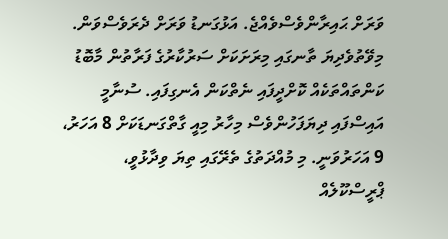ވަރަށް ޙައިރާންވެސްވެއްޖެ. އަޅުގަނޑު ވަރަށް ދެރަވެސްވަން. މިވޭތުވެދިޔަ ތާނގައި މިރަށަކަށް ސަރުކާރުގެ ފަރާތުން މާބޮޑު ކަންތައްތަކެއް ކޮށްދީފައި ނެތްކަން އެނގިފައި. ސުނާމީ އައިސްފައި ދިޔަފަހުންވެސް މިހާރު މިއީ ގާތްގަނޑަކަށް 8 އަހަރު، 9 އަހަރުވަނީ. މި މުއްދަތުގެ ތެރޭގައި ތިޔަ ވިދާޅުވީ، ޕްރީސްކޫލެއް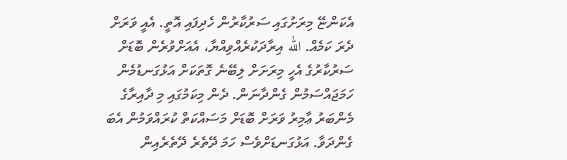އެކަންޏޭ މިރަށުގައި ސަރުކާރުން ހެދިފައި އޮތީ. އެއީ ވަރަށް ދެރަ ކަމެއް. الله އިރާދަކުރެއްވިއްޔާ، އެއަށްވުރެން ބޮޑަށް ސަރުކާރުގެ އެހީ މިރަށަށް ލިބޭނެ ގޮތަކަށް އަޅުގަނޑުމެން ހަމަޖައްސަމުން ގެންދާނަން. ދެން މިކަމުގައި މި ދާއިރާގެ މެންބަރު ޢާމިރު ވަރަށް ބޮޑަށް މަސައްކަތް ކުރައްވަމުން އެބަ ގެންދަވާ. އަޅުގަނޑަށްވެސް ހަމަ ދޭތެރެ ދޭތެރެއިން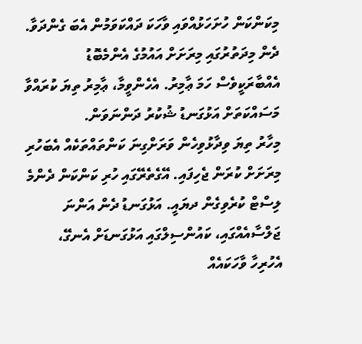މިކަންކަން ހުށަހަޅުއްވައި ވާހަކަ ދައްކަވަމުން އެބަ ގެންދަވާ. ދެން މިދަތުރުގައި މިރަށަށް އައުމުގެ އެންމެބޮޑު އެއްބާރަކީވެސް ހަމަ ޢާމިރު. އެހެންވީމާ، ޢާމިރު ތިޔަ ކުރައްވާ މަސައްކަތަށް އަޅުގަނޑު ޝުކުރު ދަންނަވަން.
މިހާރު ތިޔަ ވިދާޅުވިހެން ވަރަށްގިނަ ކަންތައްތަކެއް އެބަހުރި މިރަށަށް ކުރަން ޖެހިފައި. އޭގެތެރޭގައި ހުރި ކަންކަން ދެންމެ ލިސްޓް ކުރެވިގެން ދޔައީ. އަޅުގަނޑު ދެން އަންނަ ޖަލްސާއެއްގައި، ކައުންސިލްގައި އަޅުގަނޑަށް އެނގޭ، އެހުރިހާ ވާހަކައެއް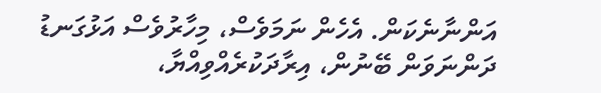އަންނާނެކަން. އެހެން ނަމަވެސް، މިހާރުވެސް އަޅުގަނޑު ދަންނަވަން ބޭނުން، އިރާދަކުރެއްވިއްޔާ،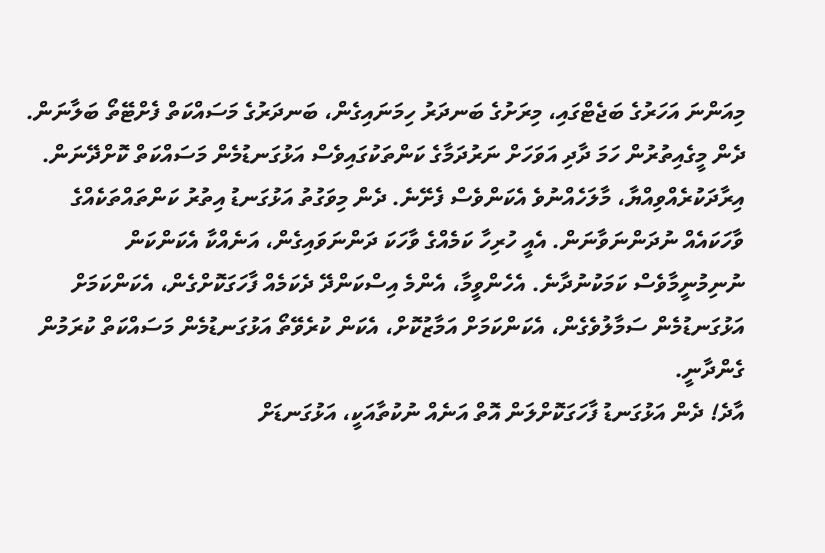މިއަންނަ އަހަރުގެ ބަޖެޓްގައި، މިރަށުގެ ބަނދަރު ހިމަނައިގެން، ބަނދަރުގެ މަސައްކަތް ފެށްޓޭތޯ ބަލާނަން. ދެން މީގެއިތުރުން ހަމަ ދާދި އަވަހަށް ނަރުދަމާގެ ކަންތަކުގައިވެސް އަޅުގަނޑުމެން މަސައްކަތް ކޮށްދޭނަން. އިރާދަކުރެއްވިއްޔާ، މާލަހެއްނުވެ އެކަންވެސް ފެށޭނެ. ދެން މިވަގުތު އަޅުގަނޑު އިތުރު ކަންތައްތަކެއްގެ ވާހަކައެއް ނުދަންނަވާނަން. އެއީ ހުރިހާ ކަމެއްގެ ވާހަކަ ދަންނަވައިގެން، އަނެއްކާ އެކަންކަން ނުނިމުނީމާވެސް ކަމަކުނުދާނެ. އެހެންވީމާ، އެންމެ އިސްކަންދޭ ދެކަމެއް ފާހަގަކޮށްގެން، އެކަންކަމަށް އަޅުގަނޑުމެން ސަމާލުވެގެން، އެކަންކަމަށް އަމާޒުކޮށް، އެކަން ކުރެވޭތޯ އަޅުގަނޑުމެން މަސައްކަތް ކުރަމުން ގެންދާނީ.
އާދެ! ދެން އަޅުގަނޑު ފާހަގަކޮށްލަން އޮތް އަނެއް ނުކުތާއަކީ، އަޅުގަނޑަށް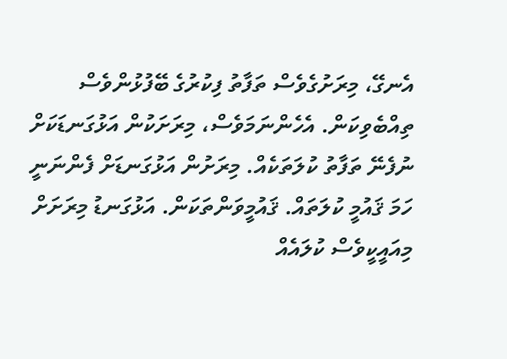އެނގޭ، މިރަށުގެވެސް ތަފާތު ފިކުރުގެ ބޭފުޅުންވެސް ތިއްބެވިކަން. އެހެންނަމަވެސް، މިރަށަކުން އަޅުގަނޑަކަށް ނުފެނޭ ތަފާތު ކުލަތަކެއް. މިރަށުން އަޅުގަނޑަށް ފެންނަނީ ހަމަ ޤައުމީ ކުލަތައް. ޤައުމީވަންތަކަން. އަޅުގަނޑު މިރަށަށް މިއައީކީވެސް ކުލައެއް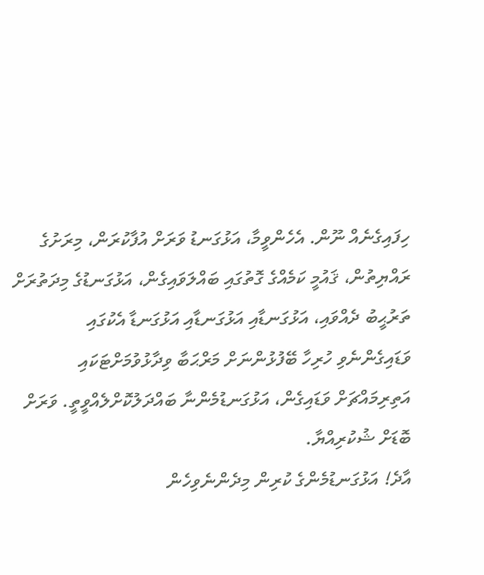ހިފައިގެނެއް ނޫން. އެހެންވީމާ، އަޅުގަނޑު ވަރަށް އުފާކުރަން، މިރަށުގެ ރައްޔިތުން، ޤައުމީ ކަމެއްގެ ގޮތުގައި ބައްލަވައިގެން، އަޅުގަނޑުގެ މިދަތުރަށް ތަރުޙީބު ދެއްވައި، އަޅުގަނޑާއި އަޅުގަނޑާއި އަޅުގަނޑާ އެކުގައި ވަޑައިގެންނެވި ހުރިހާ ބޭފުޅުންނަށް މަރްޙަބާ ވިދާޅުވުމަށްޓަކައި އަތިރިމައްޗަށް ވަޑައިގެން، އަޅުގަނޑުމެންނާ ބައްދަލުކޮށްލެއްވީތީ. ވަރަށް ބޮޑަށް ޝުކުރިއްޔާ.
އާދެ! އަޅުގަނޑުމެންގެ ކުރިން މިދެންނެވިހެން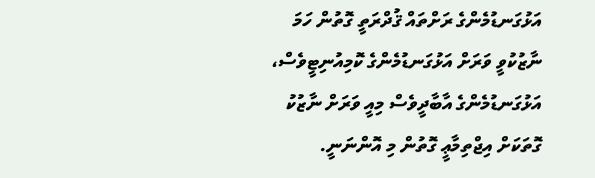އަޅުގަނޑުމެންގެ ރަށްތައް ޤުދްރަތީ ގޮތުން ހަމަ ނާޒުކުވީ ވަރަށް އަޅުގަނޑުމެންގެ ކޮމިއުނިޓީވެސް، އަޅުގަނޑުމެންގެ އާބާދީވެސް މިއީ ވަރަށް ނާޒުކު ގޮތަކަށް އިޖްތިމާޢީ ގޮތުން މި އޮންނަނީ.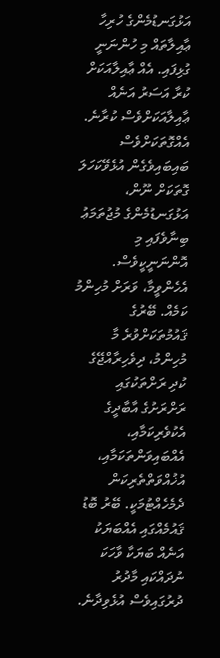އަޅުގަނޑުމެންގެ ހުރިހާ ޢާއިލާތައް މި ހުންނަނީ ގުޅިފައި. އެއް ޢާއިލާއަކަށް ކުރާ އަސަރު އަނެއް ޢާއިލާއަކަށްވެސް ކުރާނެ. އެއްގޮތަކަށްވެސް ބައިބައިވެގެން އުޅެވޭކަހަލަ ގޮތަކަށް ނޫން، އަޅުގަނޑުމެންގެ މުޖުތަމަޢު ބިނާވެފައި މި އޮންނަނީކީވެސް. އެހެންވީމާ، ވަރަށް މުހިންމު ކަމެއް. ބޭރުގެ ޤައުމުތަކަށްވުރެ މާ މުހިންމު، ދިވެހިރާއްޖޭގެ ކުދި ރަށްތަކުގައި ރަށްރަށުގެ އާބާދީގެ އެކުވެރިކަމާއި، އެއްބައިވަންތަކަމާއި، އުޚުއްވަތްތެރިކަން ދެމެހެއްޓުމަކީ. ބޭރު ބޮޑު ޤައުމެއްގައި އެއްބަޔަކު އަނެއް ބަޔަކާ ވާހަކަ ނުދައްކައި މާދުރު ދުރުގައިވެސް އުޅެވިދާނެ.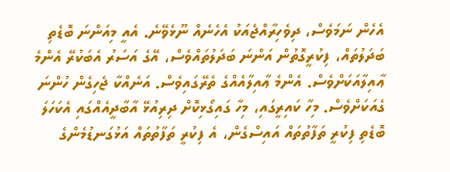އެހެން ނަމަވެސް، ދިވެހިރާއްޖެއަކު އެހެނެއް ނޫޅެވޭނެ. އެއީ މިއަންނަ ބޮޑެތި ބަދަލުތައް، ފިކުރީގޮތުން އަންނަ ބަދަލުތައްވެސް، އޭގެ އަސަރު އެބަކުރޭ އެންމެ ޢާއިލާއަކަށްވެސް. އެންމެ ޢާއިލާއެއްގެ ތެރޭގައިވެސް. އަނެއްކާ ޖެހިގެން ހުންނަ ގެއަކަށްވެސް. މިހާ ކައިރީގައި، މިހާ ގައިގޯޅިކޮށް ދިރިއުޅޭ އާބާދީއެއްގައި އެކަހަލަ ބޮޑެތި ފިކުރީ ތަފާތުތައް އައިސްގެން، އެ ފިކުރީ ތަފާތުތައް އަޅުގަނޑުމެންގެ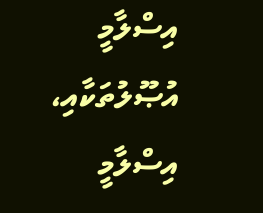އިސްލާމީ އުޞޫލުތަކާއި، އިސްލާމީ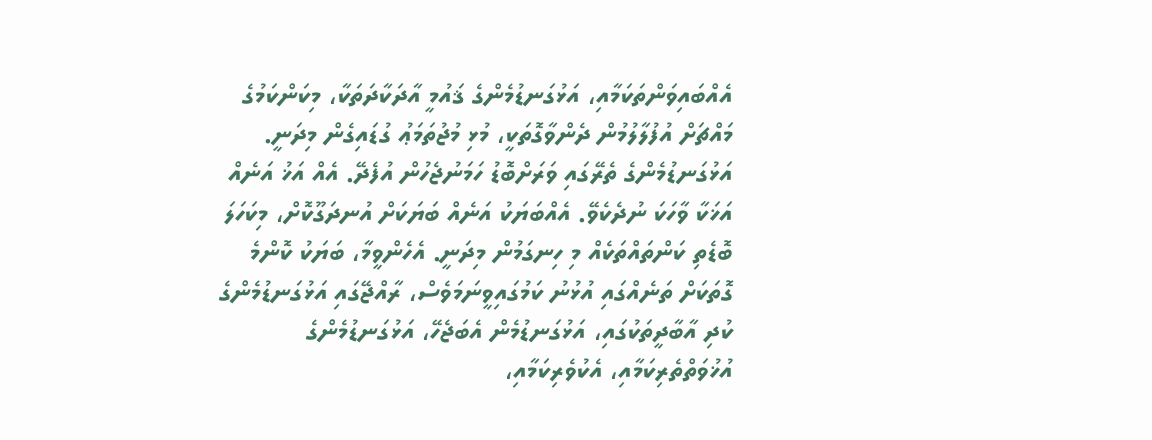އެއްބައިވަންތަކަމާއި، އަޅުގަނޑުމެންގެ ޤައުމީ އާދަކާދަތަކާ، މިކަންކަމުގެ މައްޗަށް އުފުލާލުމުން ދެންވާގޮތަކީ، މުޅި މުޖުތަމަޢު ގުޑައިގެން މިދަނީ. އަޅުގަނޑުމެންގެ ތެރޭގައި ވަރަށްބޮޑު ހަމަނުޖެހުން އުފެދޭ. އެއް އަޚު އަނެއް އަޚަކާ ވާހަކަ ނުދެކެވޭ. އެއްބަޔަކު އަނެއް ބަޔަކަށް އުނދަގޫކޮށް، މިކަހަލަ ބޮޑެތި ކަންތައްތަކެއް މި ހިނގަމުން މިދަނީ. އެހެންވީމާ، ބަޔަކު ކޮންމެ ގޮތަކަށް ތަނެއްގައި އުޅުނު ކަމުގައިވީނަމަވެސް، ރާއްޖޭގައި އަޅުގަނޑުމެންގެ ކުދި އާބާދީތަކުގައި، އަޅުގަނޑުމެން އެބަޖެހޭ، އަޅުގަނޑުމެންގެ އުޚުވަތްތެރިކަމާއި، އެކުވެރިކަމާއި،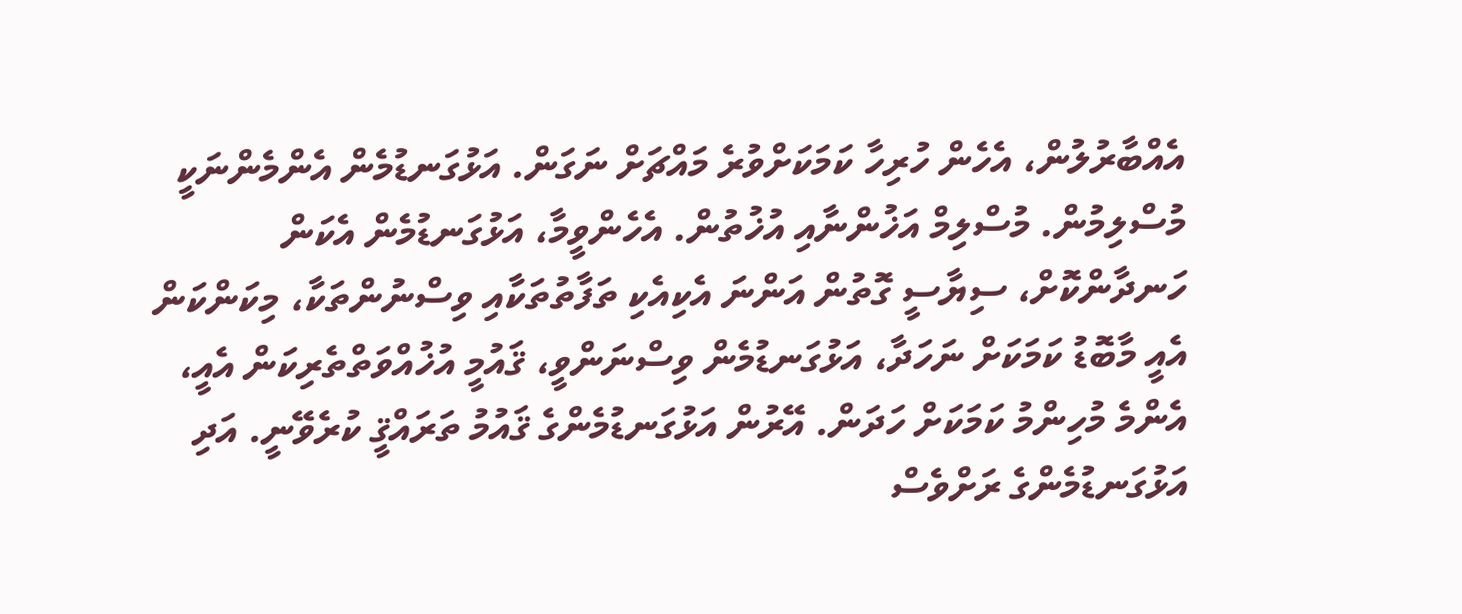އެއްބާރުލުން، އެހެން ހުރިހާ ކަމަކަށްވުރެ މައްޗަށް ނަގަން. އަޅުގަނޑުމެން އެންމެންނަކީ މުސްލިމުން. މުސްލިމް އަޚުންނާއި އުޚުތުން. އެހެންވީމާ، އަޅުގަނޑުމެން އެކަން ހަނދާންކޮށް، ސިޔާސީ ގޮތުން އަންނަ އެކިއެކި ތަފާތުތަކާއި ވިސްނުންތަކާ، މިކަންކަން އެއީ މާބޮޑު ކަމަކަށް ނަހަދާ، އަޅުގަނޑުމެން ވިސްނަންވީ، ޤައުމީ އުޚުއްވަތްތެރިކަން އެއީ، އެންމެ މުހިންމު ކަމަކަށް ހަދަން. އޭރުން އަޅުގަނޑުމެންގެ ޤައުމު ތަރައްޤީ ކުރެވޭނީ. އަދި އަޅުގަނޑުމެންގެ ރަށްވެސް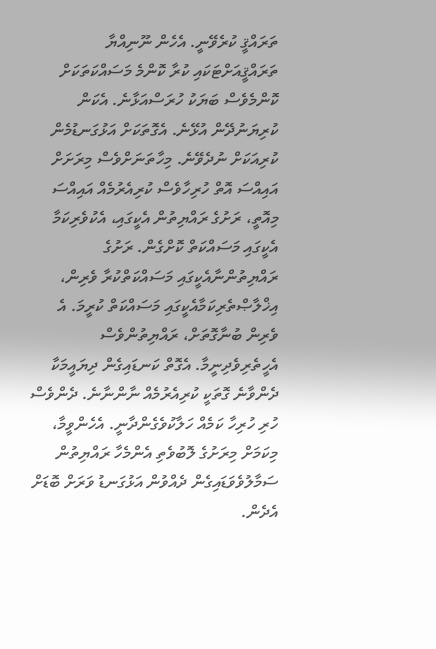ތަރައްޤީ ކުރެވޭނީ. އެހެން ނޫނިއްޔާ ތަރައްޤީއަށްޓަކައި ކުރާ ކޮންމެ މަސައްކަތަކަށް ކޮންމެވެސް ބަޔަކު ހުރަސްއަޅާނެ. އެކަން ކުރިޔަނުދޭން އުޅޭނެ. އެގޮތަކަށް އަޅުގަނޑުމެން ކުރިއަކަށް ނުދެވޭނެ. މިހާތަނަށްވެސް މިރަށަށް އައިއްސަ އޮތް ހުރިހާވެސް ކުރިއެރުމެއް އައިއްސަ މިއޮތީ، ރަށުގެ ރައްޔިތުން އެކީގައި، އެކުވެރިކަމާ އެކީގައި މަސައްކަތް ކޮށްގެން. ރަށުގެ ރައްޔިތުންނާއެކީގައި މަސައްކަތްކުރާ ވެރިން، އިޚްލާޞްތެރިކަމާއެކީގައި މަސައްކަތް ކުރީމަ. އެ ވެރިން ބުނާގޮތަށް، ރައްޔިތުންވެސް އެހީތެރިވެދިނީމާ. އެގޮތް ކަނޑައިގެން ދިޔައީމަކާ ދެންވާނެ ގޮތަކީ ކުރިއެރުމެއް ނާންނާނެ. ދެންވެސް ހުރި ހުރިހާ ކަމެއް ހަލާކުވެގެންދާނީ. އެހެންވީމާ، މިކަމަށް މިރަށުގެ ލޮބުވެތި އެންމެހާ ރައްޔިތުން ސަމާލުވެވަޑައިގެން ދެއްވުން އަޅުގަނޑު ވަރަށް ބޮޑަށް އެދެން.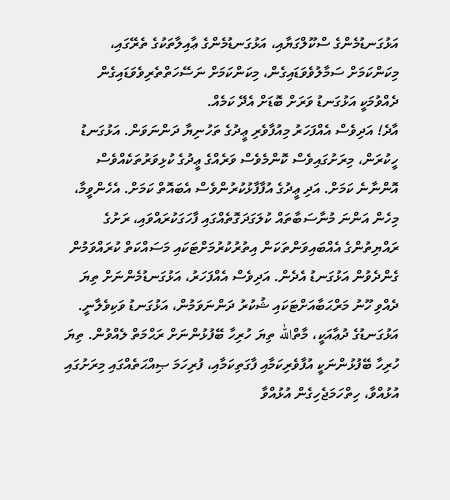އަޅުގަނޑުމެންގެ ސްކޫލްގަޔާއި، އަޅުގަނޑުމެންގެ ޢާއިލާތަކުގެ ތެރޭގައި، މިކަންކަމަށް ސަމާލުވެވަޑައިގެން، މިކަންކަމަށް ނަސޭހަތްތެރިވެވަޑައިގެން ދެއްވުމަކީ އަޅުގަނޑު ވަރަށް ބޮޑަށް އެދޭ ކަމެއް.
އާދެ! އަދިވެސް އެއްފަހަރު މިއުފާވެރި ޢީދުގެ ތަހުނިޔާ ދަންނަވަން. އަޅުގަނޑު ހީކުރަން، މިރަށުގައިވެސް ކޮންމެވެސް ވަރެއްގެ ޢީދުގެ ކުޅިވަރުތަކެއްވެސް އޮންނާނެ ކަމަށް. އަދި ޢީދުގެ އުފާފާޅުކުރުންވެސް އެބައޮތް ކަމަށް. އެހެންވީމާ، މިހެން އަންނަ މުނާސަބާތައް ކުލަގަދަގޮތެއްގައި ފާހަގަކުރައްވައި، ރަށުގެ ރައްޔިތުންގެ އެއްބައިވަންތަކަން އިތުރުކުރުމަށްޓަކައި މަސައްކަތް ކުރައްވަމުން ގެންދެވުން އަޅުގަނޑު އެދެން. އަދިވެސް އެއްފަހަރު، އަޅުގަނޑުމެންނަށް ތިޔަ ދެއްވި ހޫނު މަރްޙަބާއަށްޓަކައި ޝުކުރު ދަންނަވަމުން، އަޅުގަނޑު ވަކިވެލާނީ.
އަޅުގަނޑުގެ ދުޢާއަކީ، މާތްالله ތިޔަ ހުރިހާ ބޭފުޅުންނަށް ރަޙްމަތް ލެއްވުން. ތިޔަ ހުރިހާ ބޭފުޅުންނަކީ އުފާވެރިކަމާއި ފާގަތިކަމާއި، ފުރިހަމަ ޞިއްޙަތެއްގައި މިރަށުގައި އުޅުއްވާ، ހިތްހަމަޖެހިގެން އުޅުއްވާ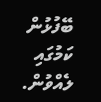ބޭފުޅުން ކަމުގައި ލެއްވުން.